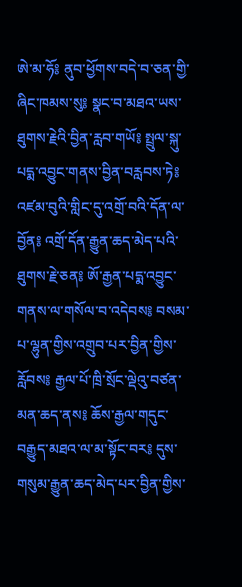ཨེ་མ་ཧོ༔ ནུབ་ཕྱོགས་བདེ་བ་ཅན་གྱི་ཞིང་ཁམས་སུ༔ སྣང་བ་མཐའ་ཡས་ཐུགས་རྗེའི་བྱིན་རླབ་གཡོ༔ སྤྲུལ་སྐུ་པདྨ་འབྱུང་གནས་བྱིན་བརླབས་ཏེ༔ འཛམ་བུའི་གླིང་དུ་འགྲོ་བའི་དོན་ལ་བྱོན༔ འགྲོ་དོན་རྒྱུན་ཆད་མེད་པའི་ཐུགས་རྗེ་ཅན༔ ཨོ་རྒྱན་པདྨ་འབྱུང་གནས་ལ་གསོལ་བ་འདེབས༔ བསམ་པ་ལྷུན་གྱིས་འགྲུབ་པར་བྱིན་གྱིས་རློབས༔ རྒྱལ་པོ་ཁྲི་སྲོང་ལྡེའུ་བཙན་མན་ཆད་ནས༔ ཆོས་རྒྱལ་གདུང་བརྒྱུད་མཐའ་ལ་མ་སྟོང་བར༔ དུས་གསུམ་རྒྱུན་ཆད་མེད་པར་བྱིན་གྱིས་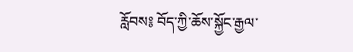རློབས༔ བོད་ཀྱི་ཆོས་སྐྱོང་རྒྱལ་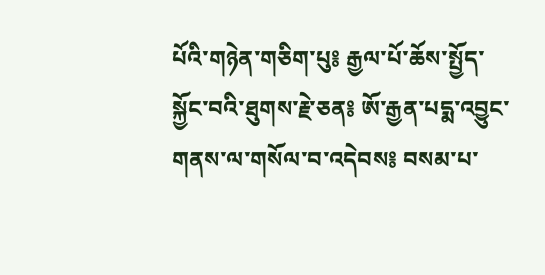པོའི་གཉེན་གཅིག་པུ༔ རྒྱལ་པོ་ཆོས་སྤྱོད་སྐྱོང་བའི་ཐུགས་རྗེ་ཅན༔ ཨོ་རྒྱན་པདྨ་འབྱུང་གནས་ལ་གསོལ་བ་འདེབས༔ བསམ་པ་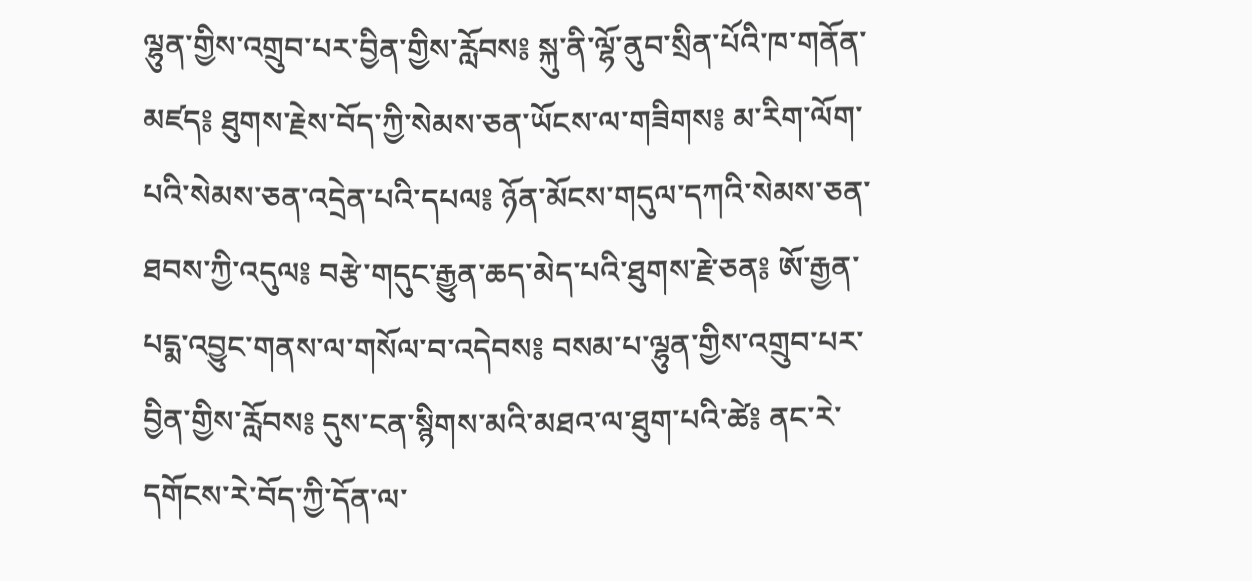ལྷུན་གྱིས་འགྲུབ་པར་བྱིན་གྱིས་རློབས༔ སྐུ་ནི་ལྷོ་ནུབ་སྲིན་པོའི་ཁ་གནོན་མཛད༔ ཐུགས་རྗེས་བོད་ཀྱི་སེམས་ཅན་ཡོངས་ལ་གཟིགས༔ མ་རིག་ལོག་པའི་སེམས་ཅན་འདྲེན་པའི་དཔལ༔ ཉོན་མོངས་གདུལ་དཀའི་སེམས་ཅན་ཐབས་ཀྱི་འདུལ༔ བརྩེ་གདུང་རྒྱུན་ཆད་མེད་པའི་ཐུགས་རྗེ་ཅན༔ ཨོ་རྒྱན་པདྨ་འབྱུང་གནས་ལ་གསོལ་བ་འདེབས༔ བསམ་པ་ལྷུན་གྱིས་འགྲུབ་པར་བྱིན་གྱིས་རློབས༔ དུས་ངན་སྙིགས་མའི་མཐའ་ལ་ཐུག་པའི་ཚེ༔ ནང་རེ་དགོངས་རེ་བོད་ཀྱི་དོན་ལ་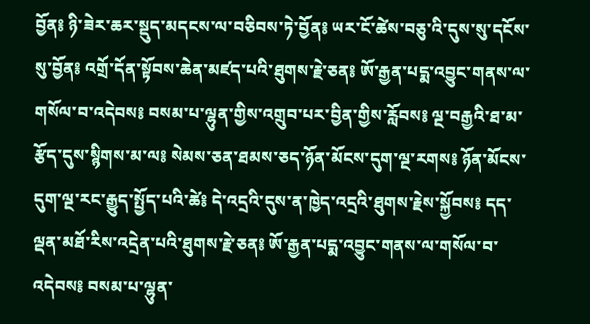བྱོན༔ ཉི་ཟེར་ཆར་སྡུད་མདངས་ལ་བཅིབས་ཏེ་བྱོན༔ ཡར་ངོ་ཚེས་བཅུ་འི་དུས་སུ་དངོས་སུ་བྱོན༔ འགྲོ་དོན་སྟོབས་ཆེན་མཛད་པའི་ཐུགས་རྗེ་ཅན༔ ཨོ་རྒྱན་པདྨ་འབྱུང་གནས་ལ་གསོལ་བ་འདེབས༔ བསམ་པ་ལྷུན་གྱིས་འགྲུབ་པར་བྱིན་གྱིས་རློབས༔ ལྔ་བརྒྱའི་ཐ་མ་རྩོད་དུས་སྙིགས་མ་ལ༔ སེམས་ཅན་ཐམས་ཅད་ཉོན་མོངས་དུག་ལྔ་རགས༔ ཉོན་མོངས་དུག་ལྔ་རང་རྒྱུད་སྤྱོད་པའི་ཚེ༔ དེ་འདྲའི་དུས་ན་ཁྱེད་འདྲའི་ཐུགས་རྗེས་སྐྱོབས༔ དད་ལྡན་མཐོ་རིས་འདྲེན་པའི་ཐུགས་རྗེ་ཅན༔ ཨོ་རྒྱན་པདྨ་འབྱུང་གནས་ལ་གསོལ་བ་འདེབས༔ བསམ་པ་ལྷུན་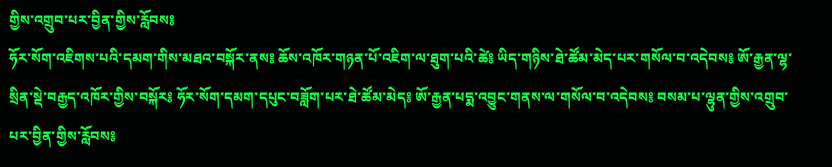གྱིས་འགྲུབ་པར་བྱིན་གྱིས་རློབས༔
ཧོར་སོག་འཇིགས་པའི་དམག་གིས་མཐའ་བསྐོར་ནས༔ ཆོས་འཁོར་གཉན་པོ་འཇིག་ལ་ཐུག་པའི་ཚེ༔ ཡིད་གཉིས་ཐེ་ཚོམ་མེད་པར་གསོལ་བ་འདེབས༔ ཨོ་རྒྱན་ལྷ་སྲིན་སྡེ་བརྒྱད་འཁོར་གྱིས་བསྐོར༔ ཧོར་སོག་དམག་དཔུང་བཟློག་པར་ཐེ་ཚོམ་མེད༔ ཨོ་རྒྱན་པདྨ་འབྱུང་གནས་ལ་གསོལ་བ་འདེབས༔ བསམ་པ་ལྷུན་གྱིས་འགྲུབ་པར་བྱིན་གྱིས་རློབས༔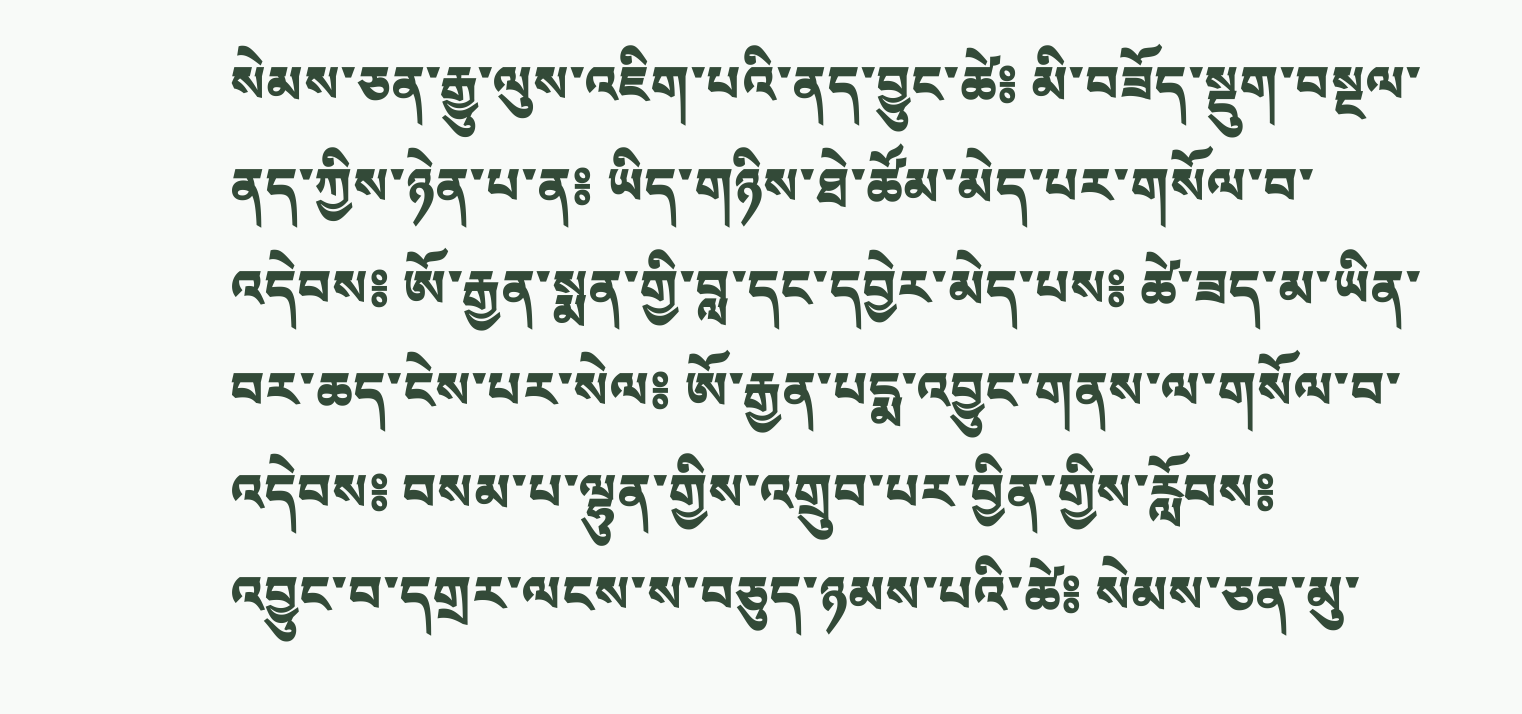སེམས་ཅན་རྒྱུ་ལུས་འཇིག་པའི་ནད་བྱུང་ཚེ༔ མི་བཟོད་སྡུག་བསྔལ་ནད་ཀྱིས་ཉེན་པ་ན༔ ཡིད་གཉིས་ཐེ་ཚོམ་མེད་པར་གསོལ་བ་འདེབས༔ ཨོ་རྒྱན་སྨན་གྱི་བླ་དང་དབྱེར་མེད་པས༔ ཚེ་ཟད་མ་ཡིན་བར་ཆད་ངེས་པར་སེལ༔ ཨོ་རྒྱན་པདྨ་འབྱུང་གནས་ལ་གསོལ་བ་འདེབས༔ བསམ་པ་ལྷུན་གྱིས་འགྲུབ་པར་བྱིན་གྱིས་རློབས༔
འབྱུང་བ་དགྲར་ལངས་ས་བཅུད་ཉམས་པའི་ཚེ༔ སེམས་ཅན་མུ་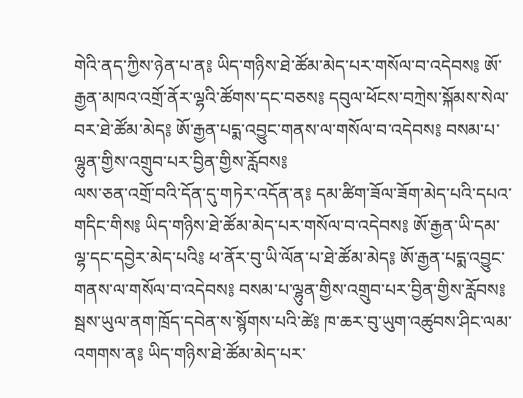གེའི་ནད་ཀྱིས་ཉེན་པ་ན༔ ཡིད་གཉིས་ཐེ་ཚོམ་མེད་པར་གསོལ་བ་འདེབས༔ ཨོ་རྒྱན་མཁའ་འགྲོ་ནོར་ལྷའི་ཚོགས་དང་བཅས༔ དབུལ་ཕོངས་བཀྲེས་སྐོམས་སེལ་བར་ཐེ་ཚོམ་མེད༔ ཨོ་རྒྱན་པདྨ་འབྱུང་གནས་ལ་གསོལ་བ་འདེབས༔ བསམ་པ་ལྷུན་གྱིས་འགྲུབ་པར་བྱིན་གྱིས་རློབས༔
ལས་ཅན་འགྲོ་བའི་དོན་དུ་གཏེར་འདོན་ན༔ དམ་ཚིག་ཟོལ་ཟོག་མེད་པའི་དཔའ་གདིང་གིས༔ ཡིད་གཉིས་ཐེ་ཚོམ་མེད་པར་གསོལ་བ་འདེབས༔ ཨོ་རྒྱན་ཡི་དམ་ལྷ་དང་དབྱེར་མེད་པའི༔ ཕ་ནོར་བུ་ཡི་ལོན་པ་ཐེ་ཚོམ་མེད༔ ཨོ་རྒྱན་པདྨ་འབྱུང་གནས་ལ་གསོལ་བ་འདེབས༔ བསམ་པ་ལྷུན་གྱིས་འགྲུབ་པར་བྱིན་གྱིས་རློབས༔
སྦས་ཡུལ་ནག་ཁྲོད་དབེན་ས་སྙོགས་པའི་ཚེ༔ ཁ་ཆར་བུ་ཡུག་འཚུབས་ཤིང་ལམ་འགགས་ན༔ ཡིད་གཉིས་ཐེ་ཚོམ་མེད་པར་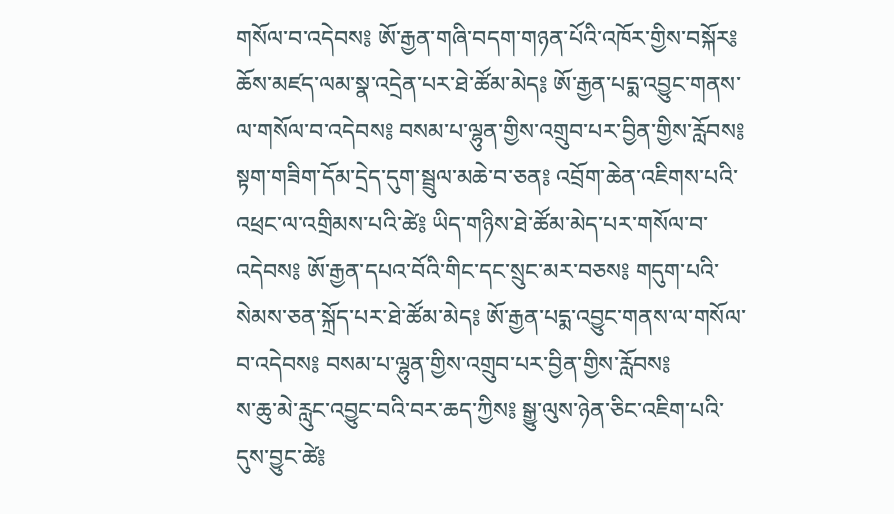གསོལ་བ་འདེབས༔ ཨོ་རྒྱན་གཞི་བདག་གཉན་པོའི་འཁོར་གྱིས་བསྐོར༔ ཆོས་མཛད་ལམ་སྣ་འདྲེན་པར་ཐེ་ཚོམ་མེད༔ ཨོ་རྒྱན་པདྨ་འབྱུང་གནས་ལ་གསོལ་བ་འདེབས༔ བསམ་པ་ལྷུན་གྱིས་འགྲུབ་པར་བྱིན་གྱིས་རློབས༔
སྟག་གཟིག་དོམ་དྲེད་དུག་སྦྲུལ་མཆེ་བ་ཅན༔ འབྲོག་ཆེན་འཇིགས་པའི་འཕྲང་ལ་འགྲིམས་པའི་ཚེ༔ ཡིད་གཉིས་ཐེ་ཚོམ་མེད་པར་གསོལ་བ་འདེབས༔ ཨོ་རྒྱན་དཔའ་བོའི་གིང་དང་སྲུང་མར་བཅས༔ གདུག་པའི་སེམས་ཅན་སྐྲོད་པར་ཐེ་ཚོམ་མེད༔ ཨོ་རྒྱན་པདྨ་འབྱུང་གནས་ལ་གསོལ་བ་འདེབས༔ བསམ་པ་ལྷུན་གྱིས་འགྲུབ་པར་བྱིན་གྱིས་རློབས༔
ས་ཆུ་མེ་རླུང་འབྱུང་བའི་བར་ཆད་ཀྱིས༔ སྒྱུ་ལུས་ཉེན་ཅིང་འཇིག་པའི་དུས་བྱུང་ཚེ༔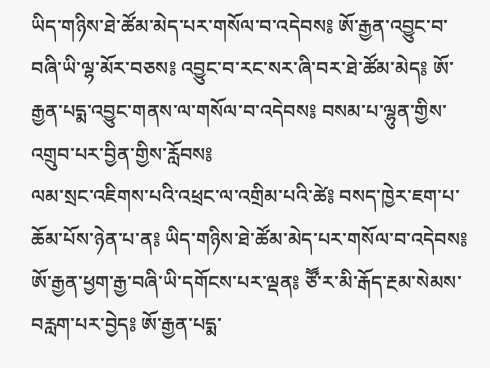ཡིད་གཉིས་ཐེ་ཚོམ་མེད་པར་གསོལ་བ་འདེབས༔ ཨོ་རྒྱན་འབྱུང་བ་བཞི་ཡི་ལྷ་མོར་བཅས༔ འབྱུང་བ་རང་སར་ཞི་བར་ཐེ་ཚོམ་མེད༔ ཨོ་རྒྱན་པདྨ་འབྱུང་གནས་ལ་གསོལ་བ་འདེབས༔ བསམ་པ་ལྷུན་གྱིས་འགྲུབ་པར་བྱིན་གྱིས་རློབས༔
ལམ་སྲང་འཇིགས་པའི་འཕྲང་ལ་འགྲིམ་པའི་ཚེ༔ བསད་ཁྱེར་ཇག་པ་ཆོམ་པོས་ཉེན་པ་ན༔ ཡིད་གཉིས་ཐེ་ཚོམ་མེད་པར་གསོལ་བ་འདེབས༔ ཨོ་རྒྱན་ཕྱག་རྒྱ་བཞི་ཡི་དགོངས་པར་ལྡན༔ ཙཽ་ར་མི་རྒོད་རྔམ་སེམས་བརླག་པར་བྱེད༔ ཨོ་རྒྱན་པདྨ་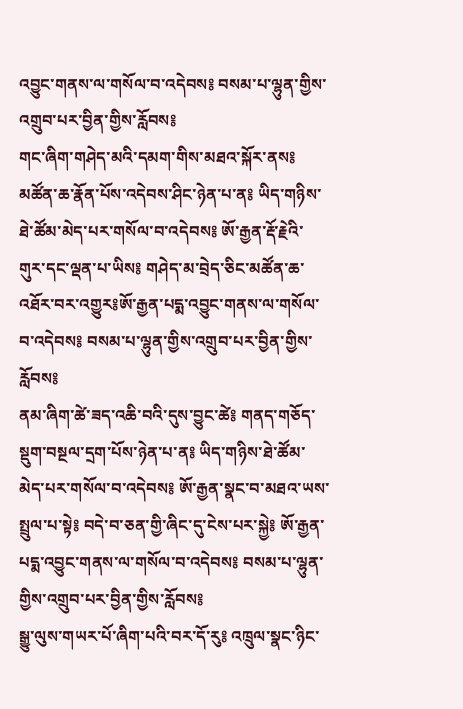འབྱུང་གནས་ལ་གསོལ་བ་འདེབས༔ བསམ་པ་ལྷུན་གྱིས་འགྲུབ་པར་བྱིན་གྱིས་རློབས༔
གང་ཞིག་གཤེད་མའི་དམག་གིས་མཐའ་སྐོར་ནས༔ མཚོན་ཆ་རྣོན་པོས་འདེབས་ཤིང་ཉེན་པ་ན༔ ཡིད་གཉིས་ཐེ་ཚོམ་མེད་པར་གསོལ་བ་འདེབས༔ ཨོ་རྒྱན་རྡོ་རྗེའི་གུར་དང་ལྡན་པ་ཡིས༔ གཤེད་མ་བྲེད་ཅིང་མཚོན་ཆ་འཐོར་བར་འགྱུར༔ཨོ་རྒྱན་པདྨ་འབྱུང་གནས་ལ་གསོལ་བ་འདེབས༔ བསམ་པ་ལྷུན་གྱིས་འགྲུབ་པར་བྱིན་གྱིས་རློབས༔
ནམ་ཞིག་ཚེ་ཟད་འཆི་བའི་དུས་བྱུང་ཚེ༔ གནད་གཅོད་སྡུག་བསྔལ་དྲག་པོས་ཉེན་པ་ན༔ ཡིད་གཉིས་ཐེ་ཚོམ་མེད་པར་གསོལ་བ་འདེབས༔ ཨོ་རྒྱན་སྣང་བ་མཐའ་ཡས་སྤྲུལ་པ་སྟེ༔ བདེ་བ་ཅན་གྱི་ཞིང་དུ་ངེས་པར་སྐྱེ༔ ཨོ་རྒྱན་པདྨ་འབྱུང་གནས་ལ་གསོལ་བ་འདེབས༔ བསམ་པ་ལྷུན་གྱིས་འགྲུབ་པར་བྱིན་གྱིས་རློབས༔
སྒྱུ་ལུས་གཡར་པོ་ཞིག་པའི་བར་དོ་རུ༔ འཁྲུལ་སྣང་ཉིང་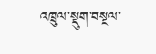འཁྲུལ་སྡུག་བསྔལ་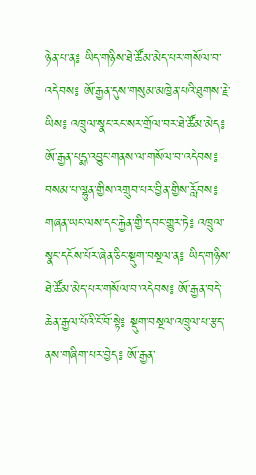ཉེན་པ་ན༔ ཡིད་གཉིས་ཐེ་ཚོམ་མེད་པར་གསོལ་བ་འདེབས༔ ཨོ་རྒྱན་དུས་གསུམ་མཁྱེན་པའི་ཐུགས་རྗེ་ཡིས༔ འཁྲུལ་སྣང་རང་སར་གྲོལ་བར་ཐེ་ཚོམ་མེད༔ ཨོ་རྒྱན་པདྨ་འབྱུང་གནས་ལ་གསོལ་བ་འདེབས༔ བསམ་པ་ལྷུན་གྱིས་འགྲུབ་པར་བྱིན་གྱིས་རློབས༔
གཞན་ཡང་ལས་དང་རྐྱེན་གྱི་དབང་གྱུར་ཏེ༔ འཁྲུལ་སྣང་དངོས་པོར་ཞེན་ཅིང་སྡུག་བསྔལ་ན༔ ཡིད་གཉིས་ཐེ་ཚོམ་མེད་པར་གསོལ་བ་འདེབས༔ ཨོ་རྒྱན་བདེ་ཆེན་རྒྱལ་པོའི་ངོ་བོ་སྟེ༔ སྡུག་བསྔལ་འཁྲུལ་པ་རྩད་ནས་གཞིག་པར་བྱེད༔ ཨོ་རྒྱན་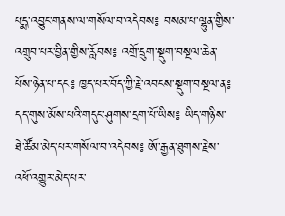པདྨ་འབྱུང་གནས་ལ་གསོལ་བ་འདེབས༔ བསམ་པ་ལྷུན་གྱིས་འགྲུབ་པར་བྱིན་གྱིས་རློབས༔ འགྲོ་དྲུག་སྡུག་བསྔལ་ཆེན་པོས་ཉེན་པ་དང༔ ཁྱད་པར་བོད་ཀྱི་རྗེ་འབངས་སྡུག་བསྔལ་ན༔ དད་གུས་མོས་པའི་གདུང་ཤུགས་དྲག་པོ་ཡིས༔ ཡིད་གཉིས་ཐེ་ཚོམ་མེད་པར་གསོལ་བ་འདེབས༔ ཨོ་རྒྱན་ཐུགས་རྗེས་འཕོ་འགྱུར་མེད་པར་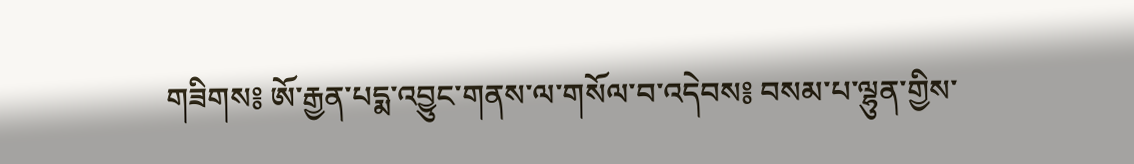གཟིགས༔ ཨོ་རྒྱན་པདྨ་འབྱུང་གནས་ལ་གསོལ་བ་འདེབས༔ བསམ་པ་ལྷུན་གྱིས་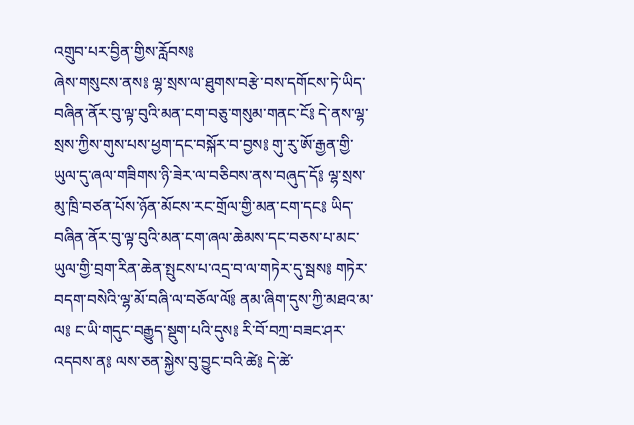འགྲུབ་པར་བྱིན་གྱིས་རློབས༔
ཞེས་གསུངས་ནས༔ ལྷ་སྲས་ལ་ཐུགས་བརྩེ་བས་དགོངས་ཏེ་ཡིད་བཞིན་ནོར་བུ་ལྟ་བུའི་མན་ངག་བཅུ་གསུམ་གནང་ངོ༔ དེ་ནས་ལྷ་སྲས་ཀྱིས་གུས་པས་ཕྱག་དང་བསྐོར་བ་བྱས༔ གུ་རུ་ཨོ་རྒྱན་གྱི་ཡུལ་དུ་ཞལ་གཟིགས་ཉི་ཟེར་ལ་བཅིབས་ནས་བཞུད་དོ༔ ལྷ་སྲས་མུ་ཁྲི་བཙན་པོས་ཉོན་མོངས་རང་གྲོལ་གྱི་མན་ངག་དང༔ ཡིད་བཞིན་ནོར་བུ་ལྟ་བུའི་མན་ངག་ཞལ་ཆེམས་དང་བཅས་པ་མང་ཡུལ་གྱི་བྲག་རིན་ཆེན་སྤུངས་པ་འདྲ་བ་ལ་གཏེར་དུ་སྦས༔ གཏེར་བདག་བསེའི་ལྷ་མོ་བཞི་ལ་བཅོལ་ལོ༔ ནམ་ཞིག་དུས་ཀྱི་མཐའ་མ་ལ༔ ང་ཡི་གདུང་བརྒྱུད་སྡུག་པའི་དུས༔ རི་བོ་བཀྲ་བཟང་ཤར་འདབས་ན༔ ལས་ཅན་སྐྱེས་བུ་བྱུང་བའི་ཚེ༔ དེ་ཚེ་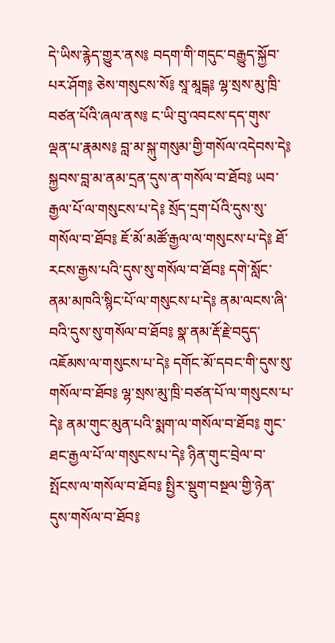དེ་ཡིས་རྙེད་གྱུར་ནས༔ བདག་གི་གདུང་བརྒྱུད་སྐྱོབ་པར་ཤོག༔ ཅེས་གསུངས་སོ༔ སཱ་མཱངྒ༔ ལྷ་སྲས་མུ་ཁྲི་བཙན་པོའི་ཞལ་ནས༔ ང་ཡི་བུ་འབངས་དད་གུས་ལྡན་པ་རྣམས༔ བླ་མ་སྐུ་གསུམ་གྱི་གསོལ་འདེབས་དེ༔ སྐྱབས་བླ་མ་ནམ་དྲན་དུས་ན་གསོལ་བ་ཐོབ༔ ཡབ་རྒྱལ་པོ་ལ་གསུངས་པ་དེ༔ སྲོད་དྲག་པོའི་དུས་སུ་གསོལ་བ་ཐོབ༔ ཇོ་མོ་མཚོ་རྒྱལ་ལ་གསུངས་པ་དེ༔ ཐོ་རངས་རྒྱས་པའི་དུས་སུ་གསོལ་བ་ཐོབ༔ དགེ་སློང་ནམ་མཁའི་སྙིང་པོ་ལ་གསུངས་པ་དེ༔ ནམ་ལངས་ཞི་བའི་དུས་སུ་གསོལ་བ་ཐོབ༔ སྣ་ནམ་རྡོ་རྗེ་བདུད་འཇོམས་ལ་གསུངས་པ་དེ༔ དགོང་མོ་དབང་གི་དུས་སུ་གསོལ་བ་ཐོབ༔ ལྷ་སྲས་མུ་ཁྲི་བཙན་པོ་ལ་གསུངས་པ་དེ༔ ནམ་གུང་མུན་པའི་སྨག་ལ་གསོལ་བ་ཐོབ༔ གུང་ཐང་རྒྱལ་པོ་ལ་གསུངས་པ་དེ༔ ཉིན་གུང་བྲེལ་བ་སྤོངས་ལ་གསོལ་བ་ཐོབ༔ སྤྱིར་སྡུག་བསྔལ་གྱི་ཉེན་དུས་གསོལ་བ་ཐོབ༔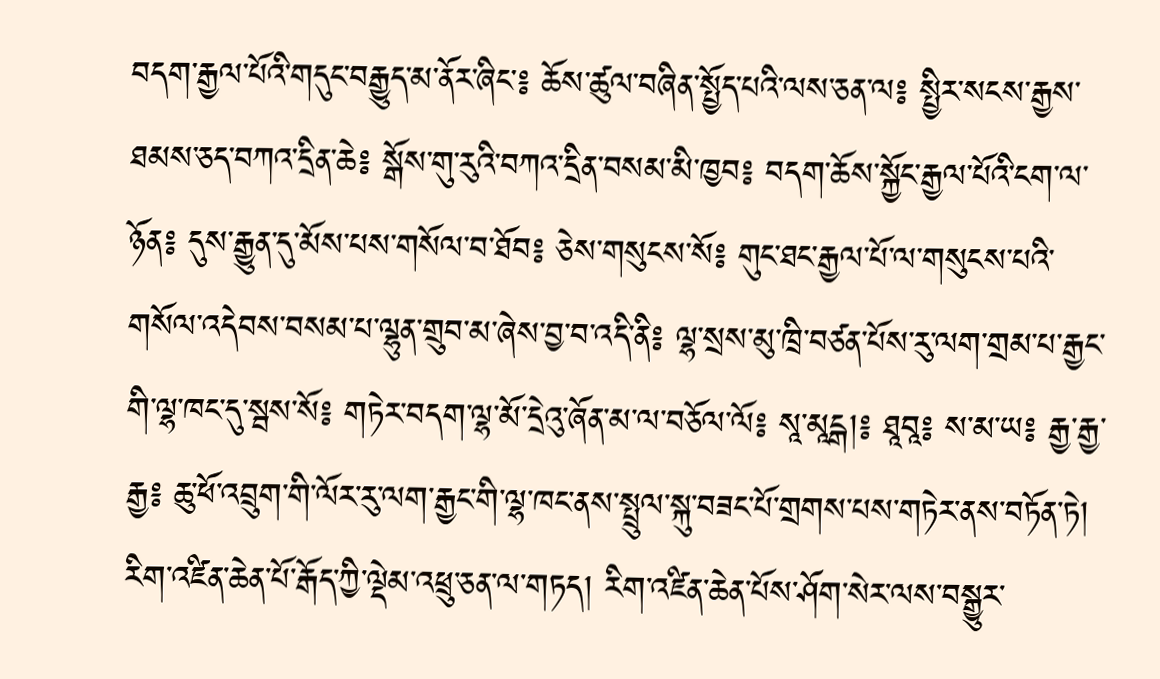བདག་རྒྱལ་པོའི་གདུང་བརྒྱུད་མ་ནོར་ཞིང་༔ ཆོས་ཚུལ་བཞིན་སྤྱོད་པའི་ལས་ཅན་ལ༔ སྤྱིར་སངས་རྒྱས་ཐམས་ཅད་བཀའ་དྲིན་ཆེ༔ སྒོས་གུ་རུའི་བཀའ་དྲིན་བསམ་མི་ཁྱབ༔ བདག་ཆོས་སྐྱོང་རྒྱལ་པོའི་ངག་ལ་ཉོན༔ དུས་རྒྱུན་དུ་མོས་པས་གསོལ་བ་ཐོབ༔ ཅེས་གསུངས་སོ༔ གུང་ཐང་རྒྱལ་པོ་ལ་གསུངས་པའི་གསོལ་འདེབས་བསམ་པ་ལྷུན་གྲུབ་མ་ཞེས་བྱ་བ་འདི་ནི༔ ལྷ་སྲས་མུ་ཁྲི་བཙན་པོས་རུ་ལག་གྲམ་པ་རྒྱང་གི་ལྷ་ཁང་དུ་སྦས་སོ༔ གཏེར་བདག་ལྷ་མོ་དྲེའུ་ཞོན་མ་ལ་བཅོལ་ལོ༔ སཱ་མཱངྒ།༔ ཐཱབཱ༔ ས་མ་ཡ༔ རྒྱ་རྒྱ་རྒྱ༔ ཆུ་ཕོ་འབྲུག་གི་ལོར་རུ་ལག་རྒྱང་གི་ལྷ་ཁང་ནས་སྤྲུལ་སྐུ་བཟང་པོ་གྲགས་པས་གཏེར་ནས་བཏོན་ཏེ། རིག་འཛིན་ཆེན་པོ་རྒོད་ཀྱི་ལྡེམ་འཕྲུ་ཅན་ལ་གཏད། རིག་འཛིན་ཆེན་པོས་ཤོག་སེར་ལས་བསྒྱུར་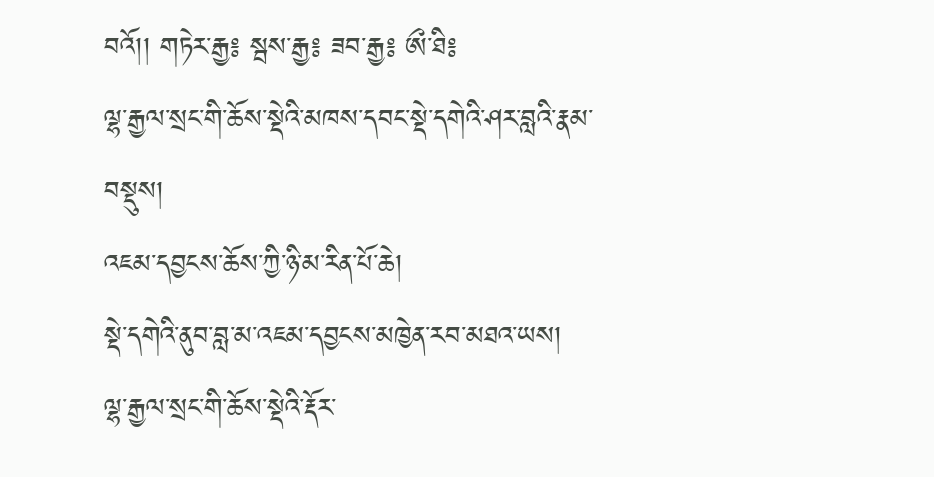བའོ།། གཏེར་རྒྱ༔ སྦས་རྒྱ༔ ཟབ་རྒྱ༔ ཨྀ་ཐི༔
ལྷ་རྒྱལ་སྲང་གི་ཆོས་སྡེའི་མཁས་དབང་སྡེ་དགེའི་ཤར་བླའི་རྣམ་བསྡུས།
འཇམ་དབྱངས་ཆོས་ཀྱི་ཉི་མ་རིན་པོ་ཆེ།
སྡེ་དགེའི་ནུབ་བླ་མ་འཇམ་དབྱངས་མཁྱེན་རབ་མཐའ་ཡས།
ལྷ་རྒྱལ་སྲང་གི་ཆོས་སྡེའི་རྡོར་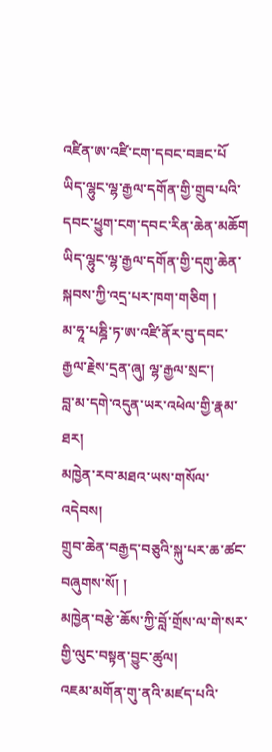འཛིན་ཨ་འཛི་ངག་དབང་བཟང་པོ
ཡིད་ལྷུང་ལྷ་རྒྱལ་དགོན་གྱི་གྲུབ་པའི་དབང་ཕྱུག་ངག་དབང་རིན་ཆེན་མཆོག
ཡིད་ལྷུང་ལྷ་རྒྱལ་དགོན་གྱི་དགུ་ཆེན་སྐབས་ཀྱི་འདྲ་པར་ཁག་གཅིག །
མ་ཧཱ་པཎྜི་ཏ་ཨ་འཛི་ནོར་བུ་དབང་རྒྱལ་རྗེས་དྲན་ཞུ། ལྷ་རྒྱལ་སྲང་།
བླ་མ་དགེ་འདུན་ཡར་འཕེལ་གྱི་རྣམ་ཐར།
མཁྱེན་རབ་མཐའ་ཡས་གསོལ་འདེབས།
གྲུབ་ཆེན་བརྒྱད་བཅུའི་སྐུ་པར་ཆ་ཚང་བཞུགས་སོ། །
མཁྱེན་བརྩེ་ཆོས་ཀྱི་བློ་གྲོས་ལ་གེ་སར་གྱི་ལུང་བསྟན་བྱུང་ཚུལ།
འཇམ་མགོན་གུ་ནའི་མཛད་པའི་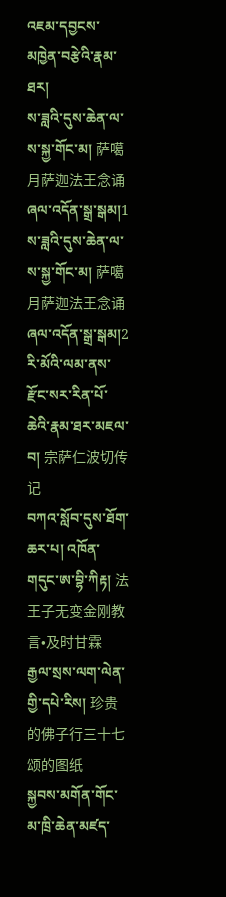འཇམ་དབྱངས་མཁྱེན་བརྩེའི་རྣམ་ཐར།
ས་ཟླའི་དུས་ཆེན་ལ་ས་སྐྱ་གོང་མ། 萨噶月萨迦法王念诵 ཞལ་འདོན་སྒྲ་སྒམ།1
ས་ཟླའི་དུས་ཆེན་ལ་ས་སྐྱ་གོང་མ། 萨噶月萨迦法王念诵 ཞལ་འདོན་སྒྲ་སྒམ།2
རི་མོའི་ལམ་ནས་རྫོང་སར་རིན་པོ་ཆེའི་རྣམ་ཐར་མཇལ་བ། 宗萨仁波切传记
བཀའ་སློབ་དུས་ཐོག་ཆར་པ། འཁོན་གདུང་ཨ་བྷི་ཀིརྟ། 法王子无变金刚教言•及时甘霖
རྒྱལ་སྲས་ལག་ལེན་གྱི་དཔེ་རིས། 珍贵的佛子行三十七颂的图纸
སྐྱབས་མགོན་གོང་མ་ཁྲི་ཆེན་མཛད་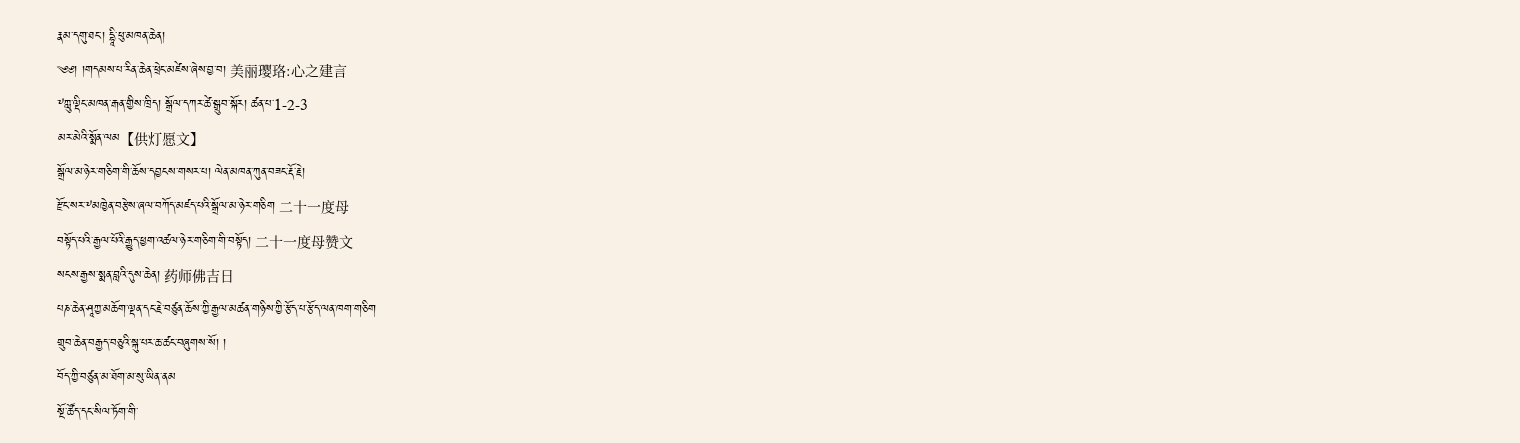རྣམ་དགུ་ཐང་། དྷཱི་ཕུ་མཁན་ཆེན།
༄༅། །གདམས་པ་རིན་ཆེན་ཕྲེང་མཛེས་ཞེས་བྱ་བ། 美丽璎珞:心之建言
༸ཀླུ་ལྡིང་མཁན་རྒན་གྱིས་ཁྲིད། སྒྲོལ་དཀར་ཚེ་སྒྲུབ་སྐོར། ཚན་པ་1-2-3
མར་མེའི་སྨོན་ལམ【供灯愿文】
སྒྲོལ་མ་ཉེར་གཅིག་གི་ཆོས་དབྱངས་གསར་པ། ལེན་མཁན་ཀུན་བཟང་རྡོ་རྗེ།
རྫོང་སར་༸མཁྱེན་བརྩེས་ཞལ་བཀོད་མཛད་པའི་སྒྲོལ་མ་ཉེར་གཅིག 二十一度母
བསྟོད་པའི་རྒྱལ་པོའི་རྒྱུད་ཕྱག་འཚལ་ཉེར་གཅིག་གི་བསྟོད། 二十一度母赞文
སངས་རྒྱས་སྨན་བླའི་དུས་ཆེན། 药师佛吉日
པཎ་ཆེན་ཤཱཀྱ་མཆོག་ལྡན་དང་རྗེ་བཙུན་ཆོས་ཀྱི་རྒྱལ་མཚན་གཉིས་ཀྱི་རྩོད་པ་རྩོད་ལན་ཁག་གཅིག
གྲུབ་ཆེན་བརྒྱད་བཅུའི་སྐུ་པར་ཆ་ཚང་བཞུགས་སོ། །
བོད་ཀྱི་བཙུན་མ་ཐོག་མ་སུ་ཡིན་ནམ
སྔོ་ཚོད་དང་སིལ་ཏོག་གི་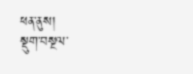ཕན་ནུས།
སྡུག་བསྔལ་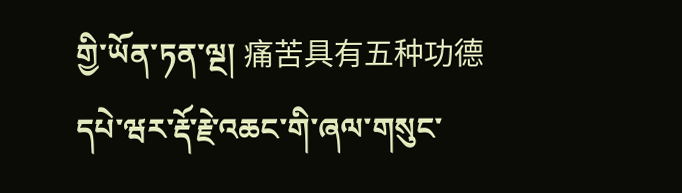གྱི་ཡོན་ཏན་ལྔ། 痛苦具有五种功德
དཔེ་ཝར་རྡོ་རྗེ་འཆང་གི་ཞལ་གསུང་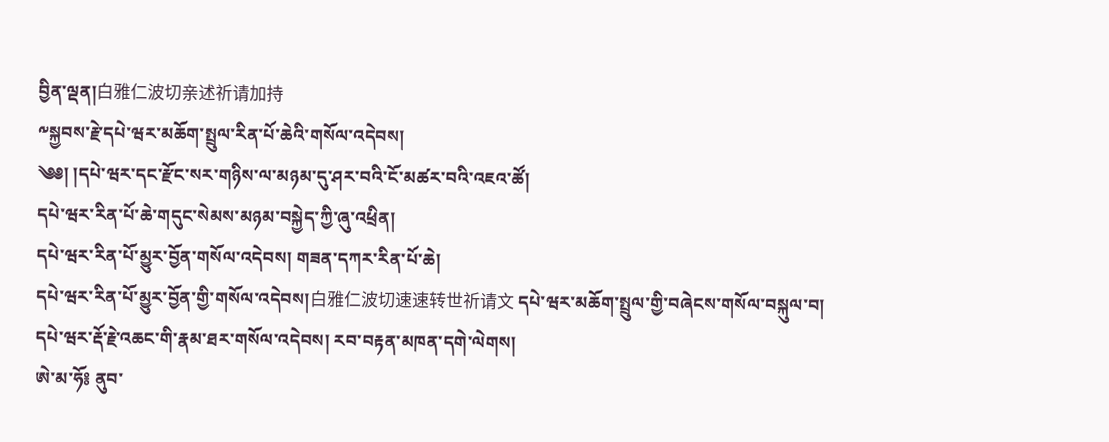བྱིན་ལྡན།白雅仁波切亲述祈请加持
༸སྐྱབས་རྗེ་དཔེ་ཝར་མཆོག་སྤྲུལ་རིན་པོ་ཆེའི་གསོལ་འདེབས།
༄༅། །དཔེ་ཝར་དང་རྫོང་སར་གཉིས་ལ་མཉམ་དུ་ཤར་བའི་ངོ་མཚར་བའི་འཇའ་ཚོ།
དཔེ་ཝར་རིན་པོ་ཆེ་གདུང་སེམས་མཉམ་བསྐྱེད་ཀྱི་ཞུ་འཕྲིན།
དཔེ་ཝར་རིན་པོ་མྱུར་བྱོན་གསོལ་འདེབས། གཟན་དཀར་རིན་པོ་ཆེ།
དཔེ་ཝར་རིན་པོ་མྱུར་བྱོན་གྱི་གསོལ་འདེབས།白雅仁波切速速转世祈请文 དཔེ་ཝར་མཆོག་སྤྲུལ་གྱི་བཞེངས་གསོལ་བསྐུལ་བ།
དཔེ་ཝར་རྡོ་རྗེ་འཆང་གི་རྣམ་ཐར་གསོལ་འདེབས། རབ་བརྟན་མཁན་དགེ་ལེགས།
ཨེ་མ་ཧོ༔ ནུབ་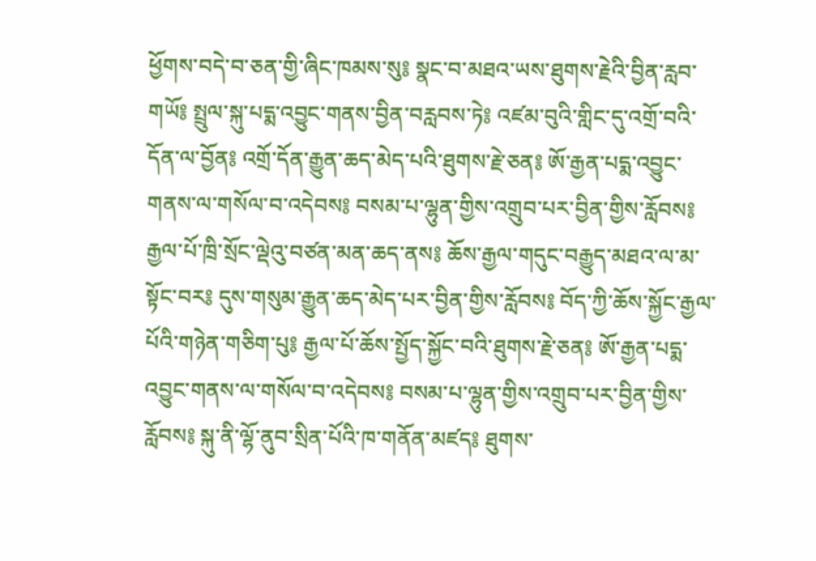ཕྱོགས་བདེ་བ་ཅན་གྱི་ཞིང་ཁམས་སུ༔ སྣང་བ་མཐའ་ཡས་ཐུགས་རྗེའི་བྱིན་རླབ་གཡོ༔ སྤྲུལ་སྐུ་པདྨ་འབྱུང་གནས་བྱིན་བརླབས་ཏེ༔ འཛམ་བུའི་གླིང་དུ་འགྲོ་བའི་དོན་ལ་བྱོན༔ འགྲོ་དོན་རྒྱུན་ཆད་མེད་པའི་ཐུགས་རྗེ་ཅན༔ ཨོ་རྒྱན་པདྨ་འབྱུང་གནས་ལ་གསོལ་བ་འདེབས༔ བསམ་པ་ལྷུན་གྱིས་འགྲུབ་པར་བྱིན་གྱིས་རློབས༔ རྒྱལ་པོ་ཁྲི་སྲོང་ལྡེའུ་བཙན་མན་ཆད་ནས༔ ཆོས་རྒྱལ་གདུང་བརྒྱུད་མཐའ་ལ་མ་སྟོང་བར༔ དུས་གསུམ་རྒྱུན་ཆད་མེད་པར་བྱིན་གྱིས་རློབས༔ བོད་ཀྱི་ཆོས་སྐྱོང་རྒྱལ་པོའི་གཉེན་གཅིག་པུ༔ རྒྱལ་པོ་ཆོས་སྤྱོད་སྐྱོང་བའི་ཐུགས་རྗེ་ཅན༔ ཨོ་རྒྱན་པདྨ་འབྱུང་གནས་ལ་གསོལ་བ་འདེབས༔ བསམ་པ་ལྷུན་གྱིས་འགྲུབ་པར་བྱིན་གྱིས་རློབས༔ སྐུ་ནི་ལྷོ་ནུབ་སྲིན་པོའི་ཁ་གནོན་མཛད༔ ཐུགས་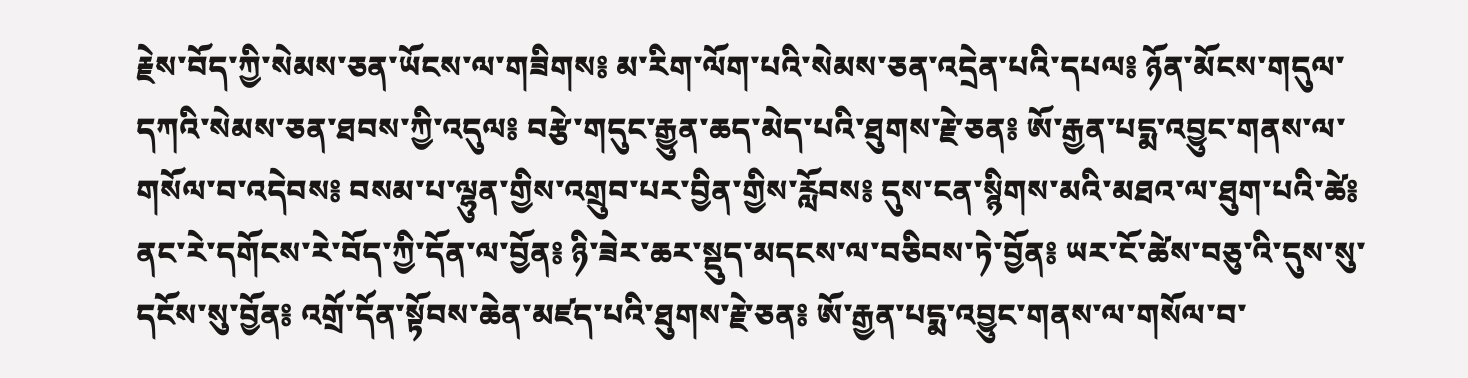རྗེས་བོད་ཀྱི་སེམས་ཅན་ཡོངས་ལ་གཟིགས༔ མ་རིག་ལོག་པའི་སེམས་ཅན་འདྲེན་པའི་དཔལ༔ ཉོན་མོངས་གདུལ་དཀའི་སེམས་ཅན་ཐབས་ཀྱི་འདུལ༔ བརྩེ་གདུང་རྒྱུན་ཆད་མེད་པའི་ཐུགས་རྗེ་ཅན༔ ཨོ་རྒྱན་པདྨ་འབྱུང་གནས་ལ་གསོལ་བ་འདེབས༔ བསམ་པ་ལྷུན་གྱིས་འགྲུབ་པར་བྱིན་གྱིས་རློབས༔ དུས་ངན་སྙིགས་མའི་མཐའ་ལ་ཐུག་པའི་ཚེ༔ ནང་རེ་དགོངས་རེ་བོད་ཀྱི་དོན་ལ་བྱོན༔ ཉི་ཟེར་ཆར་སྡུད་མདངས་ལ་བཅིབས་ཏེ་བྱོན༔ ཡར་ངོ་ཚེས་བཅུ་འི་དུས་སུ་དངོས་སུ་བྱོན༔ འགྲོ་དོན་སྟོབས་ཆེན་མཛད་པའི་ཐུགས་རྗེ་ཅན༔ ཨོ་རྒྱན་པདྨ་འབྱུང་གནས་ལ་གསོལ་བ་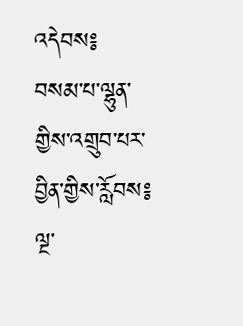འདེབས༔ བསམ་པ་ལྷུན་གྱིས་འགྲུབ་པར་བྱིན་གྱིས་རློབས༔ ལྔ་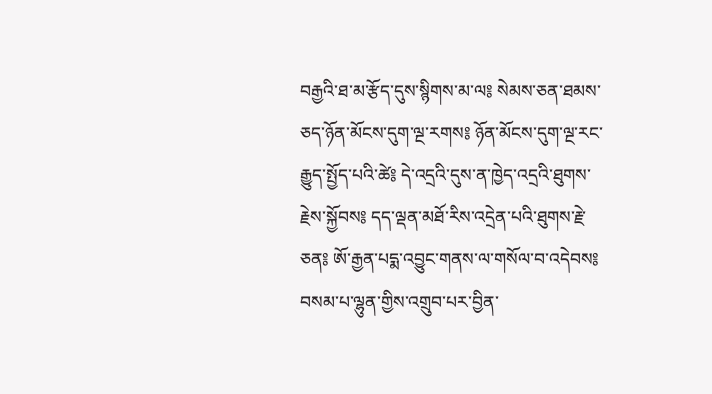བརྒྱའི་ཐ་མ་རྩོད་དུས་སྙིགས་མ་ལ༔ སེམས་ཅན་ཐམས་ཅད་ཉོན་མོངས་དུག་ལྔ་རགས༔ ཉོན་མོངས་དུག་ལྔ་རང་རྒྱུད་སྤྱོད་པའི་ཚེ༔ དེ་འདྲའི་དུས་ན་ཁྱེད་འདྲའི་ཐུགས་རྗེས་སྐྱོབས༔ དད་ལྡན་མཐོ་རིས་འདྲེན་པའི་ཐུགས་རྗེ་ཅན༔ ཨོ་རྒྱན་པདྨ་འབྱུང་གནས་ལ་གསོལ་བ་འདེབས༔ བསམ་པ་ལྷུན་གྱིས་འགྲུབ་པར་བྱིན་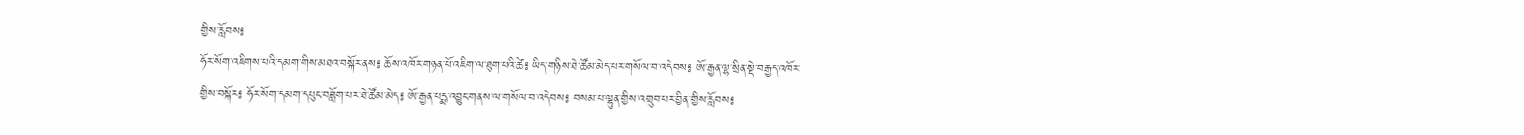གྱིས་རློབས༔
ཧོར་སོག་འཇིགས་པའི་དམག་གིས་མཐའ་བསྐོར་ནས༔ ཆོས་འཁོར་གཉན་པོ་འཇིག་ལ་ཐུག་པའི་ཚེ༔ ཡིད་གཉིས་ཐེ་ཚོམ་མེད་པར་གསོལ་བ་འདེབས༔ ཨོ་རྒྱན་ལྷ་སྲིན་སྡེ་བརྒྱད་འཁོར་གྱིས་བསྐོར༔ ཧོར་སོག་དམག་དཔུང་བཟློག་པར་ཐེ་ཚོམ་མེད༔ ཨོ་རྒྱན་པདྨ་འབྱུང་གནས་ལ་གསོལ་བ་འདེབས༔ བསམ་པ་ལྷུན་གྱིས་འགྲུབ་པར་བྱིན་གྱིས་རློབས༔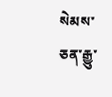སེམས་ཅན་རྒྱུ་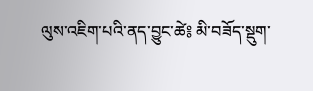ལུས་འཇིག་པའི་ནད་བྱུང་ཚེ༔ མི་བཟོད་སྡུག་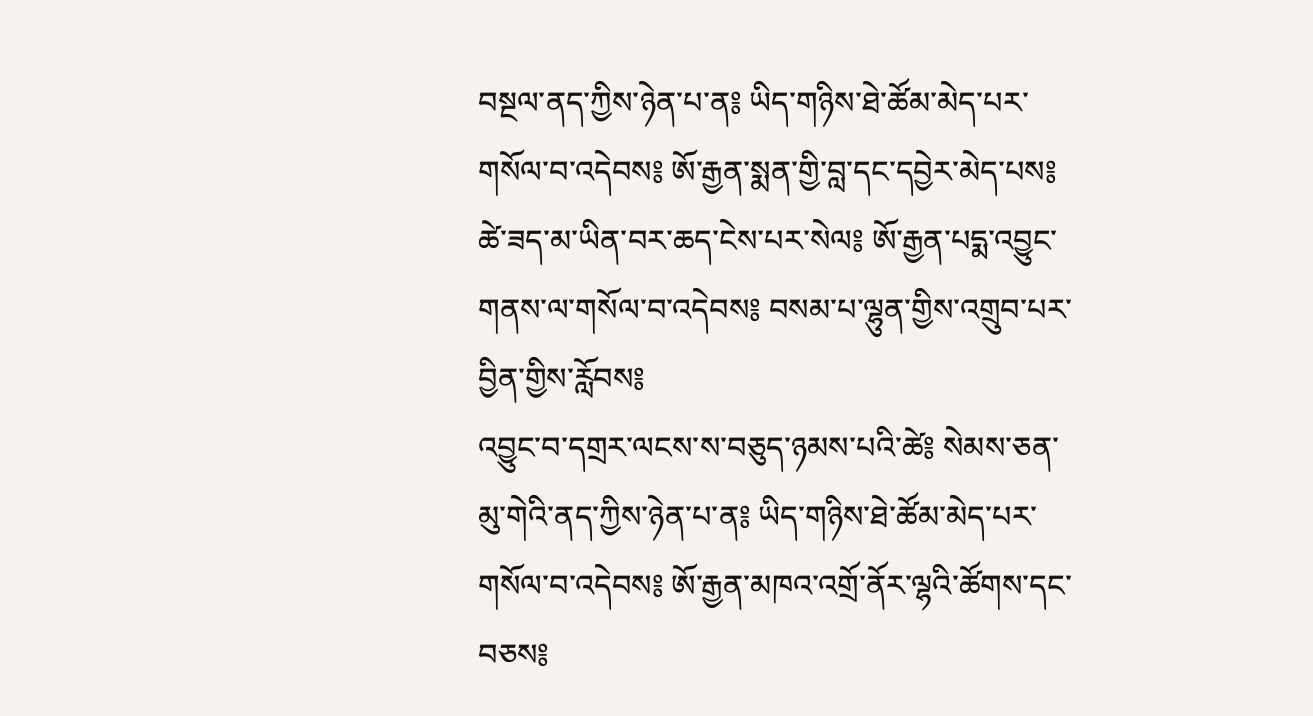བསྔལ་ནད་ཀྱིས་ཉེན་པ་ན༔ ཡིད་གཉིས་ཐེ་ཚོམ་མེད་པར་གསོལ་བ་འདེབས༔ ཨོ་རྒྱན་སྨན་གྱི་བླ་དང་དབྱེར་མེད་པས༔ ཚེ་ཟད་མ་ཡིན་བར་ཆད་ངེས་པར་སེལ༔ ཨོ་རྒྱན་པདྨ་འབྱུང་གནས་ལ་གསོལ་བ་འདེབས༔ བསམ་པ་ལྷུན་གྱིས་འགྲུབ་པར་བྱིན་གྱིས་རློབས༔
འབྱུང་བ་དགྲར་ལངས་ས་བཅུད་ཉམས་པའི་ཚེ༔ སེམས་ཅན་མུ་གེའི་ནད་ཀྱིས་ཉེན་པ་ན༔ ཡིད་གཉིས་ཐེ་ཚོམ་མེད་པར་གསོལ་བ་འདེབས༔ ཨོ་རྒྱན་མཁའ་འགྲོ་ནོར་ལྷའི་ཚོགས་དང་བཅས༔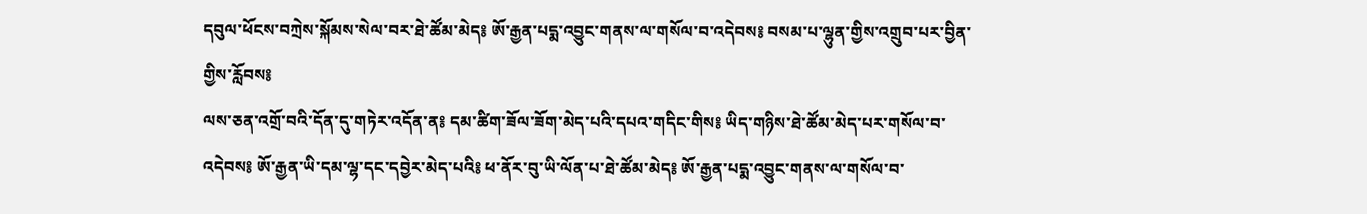དབུལ་ཕོངས་བཀྲེས་སྐོམས་སེལ་བར་ཐེ་ཚོམ་མེད༔ ཨོ་རྒྱན་པདྨ་འབྱུང་གནས་ལ་གསོལ་བ་འདེབས༔ བསམ་པ་ལྷུན་གྱིས་འགྲུབ་པར་བྱིན་གྱིས་རློབས༔
ལས་ཅན་འགྲོ་བའི་དོན་དུ་གཏེར་འདོན་ན༔ དམ་ཚིག་ཟོལ་ཟོག་མེད་པའི་དཔའ་གདིང་གིས༔ ཡིད་གཉིས་ཐེ་ཚོམ་མེད་པར་གསོལ་བ་འདེབས༔ ཨོ་རྒྱན་ཡི་དམ་ལྷ་དང་དབྱེར་མེད་པའི༔ ཕ་ནོར་བུ་ཡི་ལོན་པ་ཐེ་ཚོམ་མེད༔ ཨོ་རྒྱན་པདྨ་འབྱུང་གནས་ལ་གསོལ་བ་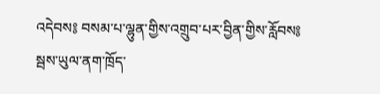འདེབས༔ བསམ་པ་ལྷུན་གྱིས་འགྲུབ་པར་བྱིན་གྱིས་རློབས༔
སྦས་ཡུལ་ནག་ཁྲོད་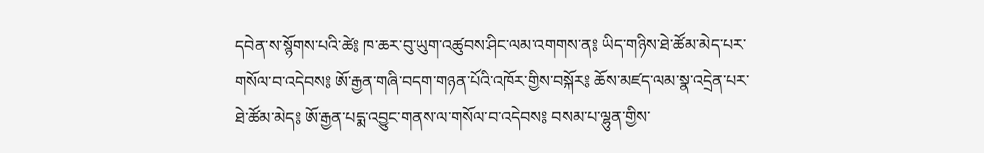དབེན་ས་སྙོགས་པའི་ཚེ༔ ཁ་ཆར་བུ་ཡུག་འཚུབས་ཤིང་ལམ་འགགས་ན༔ ཡིད་གཉིས་ཐེ་ཚོམ་མེད་པར་གསོལ་བ་འདེབས༔ ཨོ་རྒྱན་གཞི་བདག་གཉན་པོའི་འཁོར་གྱིས་བསྐོར༔ ཆོས་མཛད་ལམ་སྣ་འདྲེན་པར་ཐེ་ཚོམ་མེད༔ ཨོ་རྒྱན་པདྨ་འབྱུང་གནས་ལ་གསོལ་བ་འདེབས༔ བསམ་པ་ལྷུན་གྱིས་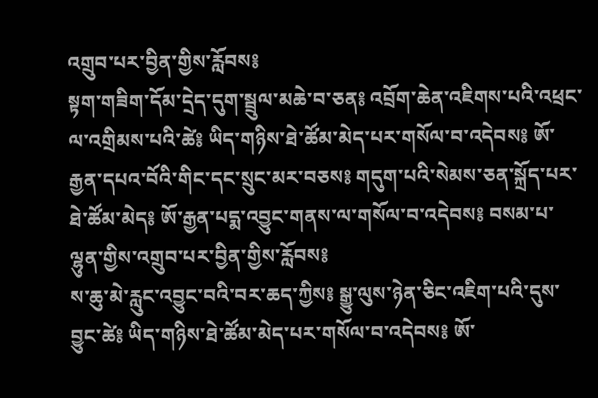འགྲུབ་པར་བྱིན་གྱིས་རློབས༔
སྟག་གཟིག་དོམ་དྲེད་དུག་སྦྲུལ་མཆེ་བ་ཅན༔ འབྲོག་ཆེན་འཇིགས་པའི་འཕྲང་ལ་འགྲིམས་པའི་ཚེ༔ ཡིད་གཉིས་ཐེ་ཚོམ་མེད་པར་གསོལ་བ་འདེབས༔ ཨོ་རྒྱན་དཔའ་བོའི་གིང་དང་སྲུང་མར་བཅས༔ གདུག་པའི་སེམས་ཅན་སྐྲོད་པར་ཐེ་ཚོམ་མེད༔ ཨོ་རྒྱན་པདྨ་འབྱུང་གནས་ལ་གསོལ་བ་འདེབས༔ བསམ་པ་ལྷུན་གྱིས་འགྲུབ་པར་བྱིན་གྱིས་རློབས༔
ས་ཆུ་མེ་རླུང་འབྱུང་བའི་བར་ཆད་ཀྱིས༔ སྒྱུ་ལུས་ཉེན་ཅིང་འཇིག་པའི་དུས་བྱུང་ཚེ༔ ཡིད་གཉིས་ཐེ་ཚོམ་མེད་པར་གསོལ་བ་འདེབས༔ ཨོ་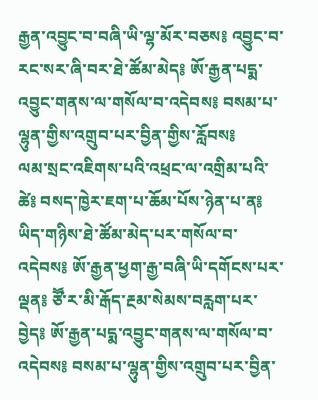རྒྱན་འབྱུང་བ་བཞི་ཡི་ལྷ་མོར་བཅས༔ འབྱུང་བ་རང་སར་ཞི་བར་ཐེ་ཚོམ་མེད༔ ཨོ་རྒྱན་པདྨ་འབྱུང་གནས་ལ་གསོལ་བ་འདེབས༔ བསམ་པ་ལྷུན་གྱིས་འགྲུབ་པར་བྱིན་གྱིས་རློབས༔
ལམ་སྲང་འཇིགས་པའི་འཕྲང་ལ་འགྲིམ་པའི་ཚེ༔ བསད་ཁྱེར་ཇག་པ་ཆོམ་པོས་ཉེན་པ་ན༔ ཡིད་གཉིས་ཐེ་ཚོམ་མེད་པར་གསོལ་བ་འདེབས༔ ཨོ་རྒྱན་ཕྱག་རྒྱ་བཞི་ཡི་དགོངས་པར་ལྡན༔ ཙཽ་ར་མི་རྒོད་རྔམ་སེམས་བརླག་པར་བྱེད༔ ཨོ་རྒྱན་པདྨ་འབྱུང་གནས་ལ་གསོལ་བ་འདེབས༔ བསམ་པ་ལྷུན་གྱིས་འགྲུབ་པར་བྱིན་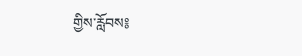གྱིས་རློབས༔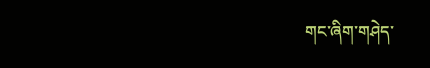གང་ཞིག་གཤེད་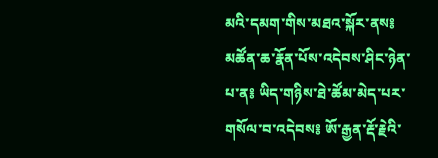མའི་དམག་གིས་མཐའ་སྐོར་ནས༔ མཚོན་ཆ་རྣོན་པོས་འདེབས་ཤིང་ཉེན་པ་ན༔ ཡིད་གཉིས་ཐེ་ཚོམ་མེད་པར་གསོལ་བ་འདེབས༔ ཨོ་རྒྱན་རྡོ་རྗེའི་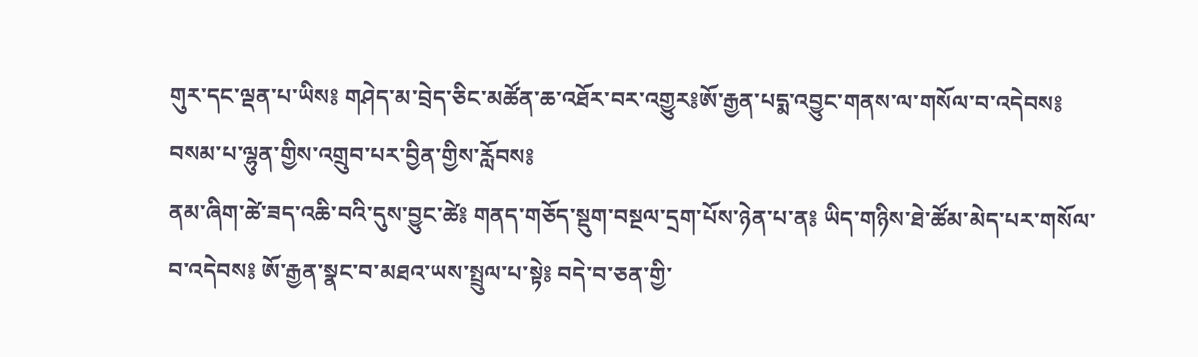གུར་དང་ལྡན་པ་ཡིས༔ གཤེད་མ་བྲེད་ཅིང་མཚོན་ཆ་འཐོར་བར་འགྱུར༔ཨོ་རྒྱན་པདྨ་འབྱུང་གནས་ལ་གསོལ་བ་འདེབས༔ བསམ་པ་ལྷུན་གྱིས་འགྲུབ་པར་བྱིན་གྱིས་རློབས༔
ནམ་ཞིག་ཚེ་ཟད་འཆི་བའི་དུས་བྱུང་ཚེ༔ གནད་གཅོད་སྡུག་བསྔལ་དྲག་པོས་ཉེན་པ་ན༔ ཡིད་གཉིས་ཐེ་ཚོམ་མེད་པར་གསོལ་བ་འདེབས༔ ཨོ་རྒྱན་སྣང་བ་མཐའ་ཡས་སྤྲུལ་པ་སྟེ༔ བདེ་བ་ཅན་གྱི་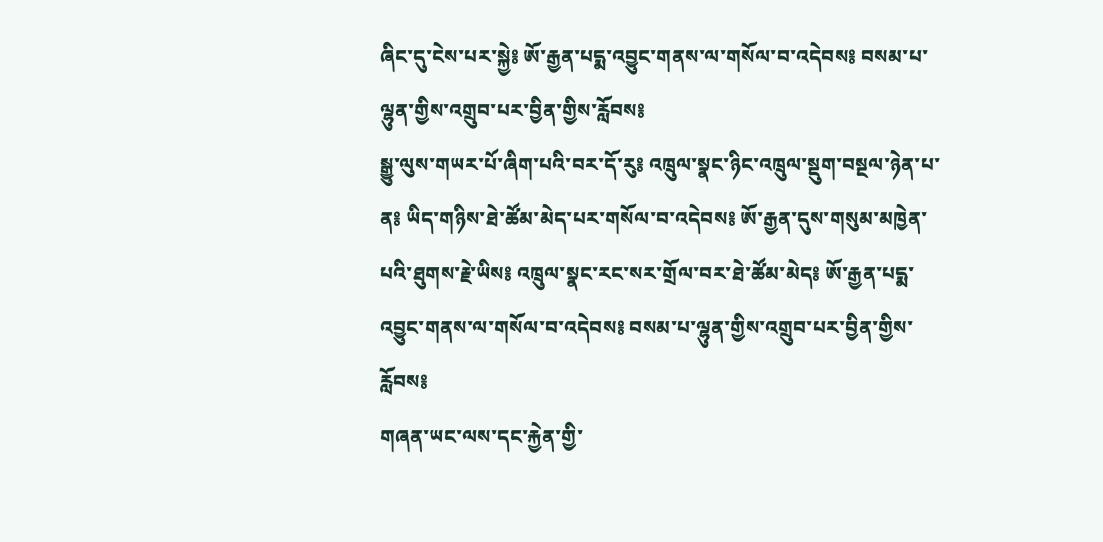ཞིང་དུ་ངེས་པར་སྐྱེ༔ ཨོ་རྒྱན་པདྨ་འབྱུང་གནས་ལ་གསོལ་བ་འདེབས༔ བསམ་པ་ལྷུན་གྱིས་འགྲུབ་པར་བྱིན་གྱིས་རློབས༔
སྒྱུ་ལུས་གཡར་པོ་ཞིག་པའི་བར་དོ་རུ༔ འཁྲུལ་སྣང་ཉིང་འཁྲུལ་སྡུག་བསྔལ་ཉེན་པ་ན༔ ཡིད་གཉིས་ཐེ་ཚོམ་མེད་པར་གསོལ་བ་འདེབས༔ ཨོ་རྒྱན་དུས་གསུམ་མཁྱེན་པའི་ཐུགས་རྗེ་ཡིས༔ འཁྲུལ་སྣང་རང་སར་གྲོལ་བར་ཐེ་ཚོམ་མེད༔ ཨོ་རྒྱན་པདྨ་འབྱུང་གནས་ལ་གསོལ་བ་འདེབས༔ བསམ་པ་ལྷུན་གྱིས་འགྲུབ་པར་བྱིན་གྱིས་རློབས༔
གཞན་ཡང་ལས་དང་རྐྱེན་གྱི་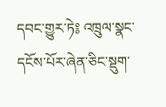དབང་གྱུར་ཏེ༔ འཁྲུལ་སྣང་དངོས་པོར་ཞེན་ཅིང་སྡུག་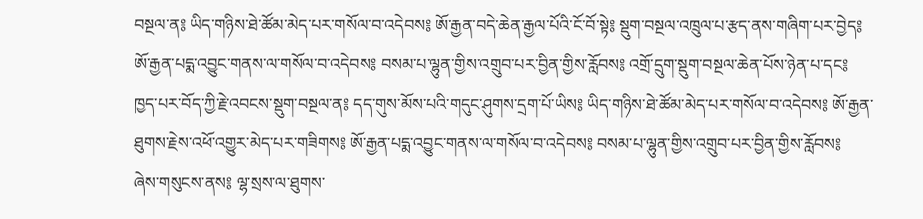བསྔལ་ན༔ ཡིད་གཉིས་ཐེ་ཚོམ་མེད་པར་གསོལ་བ་འདེབས༔ ཨོ་རྒྱན་བདེ་ཆེན་རྒྱལ་པོའི་ངོ་བོ་སྟེ༔ སྡུག་བསྔལ་འཁྲུལ་པ་རྩད་ནས་གཞིག་པར་བྱེད༔ ཨོ་རྒྱན་པདྨ་འབྱུང་གནས་ལ་གསོལ་བ་འདེབས༔ བསམ་པ་ལྷུན་གྱིས་འགྲུབ་པར་བྱིན་གྱིས་རློབས༔ འགྲོ་དྲུག་སྡུག་བསྔལ་ཆེན་པོས་ཉེན་པ་དང༔ ཁྱད་པར་བོད་ཀྱི་རྗེ་འབངས་སྡུག་བསྔལ་ན༔ དད་གུས་མོས་པའི་གདུང་ཤུགས་དྲག་པོ་ཡིས༔ ཡིད་གཉིས་ཐེ་ཚོམ་མེད་པར་གསོལ་བ་འདེབས༔ ཨོ་རྒྱན་ཐུགས་རྗེས་འཕོ་འགྱུར་མེད་པར་གཟིགས༔ ཨོ་རྒྱན་པདྨ་འབྱུང་གནས་ལ་གསོལ་བ་འདེབས༔ བསམ་པ་ལྷུན་གྱིས་འགྲུབ་པར་བྱིན་གྱིས་རློབས༔
ཞེས་གསུངས་ནས༔ ལྷ་སྲས་ལ་ཐུགས་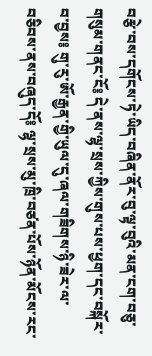བརྩེ་བས་དགོངས་ཏེ་ཡིད་བཞིན་ནོར་བུ་ལྟ་བུའི་མན་ངག་བཅུ་གསུམ་གནང་ངོ༔ དེ་ནས་ལྷ་སྲས་ཀྱིས་གུས་པས་ཕྱག་དང་བསྐོར་བ་བྱས༔ གུ་རུ་ཨོ་རྒྱན་གྱི་ཡུལ་དུ་ཞལ་གཟིགས་ཉི་ཟེར་ལ་བཅིབས་ནས་བཞུད་དོ༔ ལྷ་སྲས་མུ་ཁྲི་བཙན་པོས་ཉོན་མོངས་རང་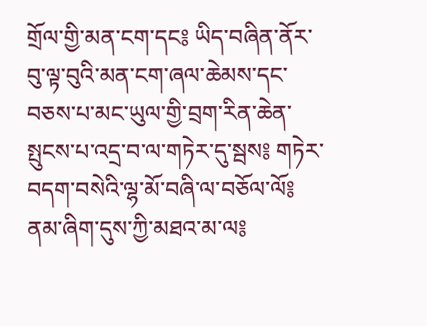གྲོལ་གྱི་མན་ངག་དང༔ ཡིད་བཞིན་ནོར་བུ་ལྟ་བུའི་མན་ངག་ཞལ་ཆེམས་དང་བཅས་པ་མང་ཡུལ་གྱི་བྲག་རིན་ཆེན་སྤུངས་པ་འདྲ་བ་ལ་གཏེར་དུ་སྦས༔ གཏེར་བདག་བསེའི་ལྷ་མོ་བཞི་ལ་བཅོལ་ལོ༔ ནམ་ཞིག་དུས་ཀྱི་མཐའ་མ་ལ༔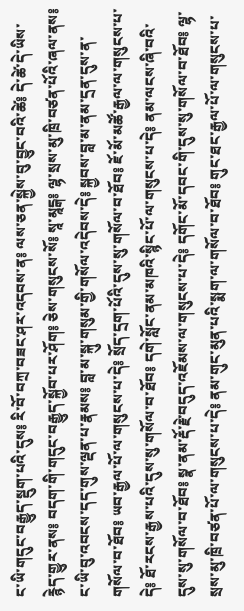ང་ཡི་གདུང་བརྒྱུད་སྡུག་པའི་དུས༔ རི་བོ་བཀྲ་བཟང་ཤར་འདབས་ན༔ ལས་ཅན་སྐྱེས་བུ་བྱུང་བའི་ཚེ༔ དེ་ཚེ་དེ་ཡིས་རྙེད་གྱུར་ནས༔ བདག་གི་གདུང་བརྒྱུད་སྐྱོབ་པར་ཤོག༔ ཅེས་གསུངས་སོ༔ སཱ་མཱངྒ༔ ལྷ་སྲས་མུ་ཁྲི་བཙན་པོའི་ཞལ་ནས༔ ང་ཡི་བུ་འབངས་དད་གུས་ལྡན་པ་རྣམས༔ བླ་མ་སྐུ་གསུམ་གྱི་གསོལ་འདེབས་དེ༔ སྐྱབས་བླ་མ་ནམ་དྲན་དུས་ན་གསོལ་བ་ཐོབ༔ ཡབ་རྒྱལ་པོ་ལ་གསུངས་པ་དེ༔ སྲོད་དྲག་པོའི་དུས་སུ་གསོལ་བ་ཐོབ༔ ཇོ་མོ་མཚོ་རྒྱལ་ལ་གསུངས་པ་དེ༔ ཐོ་རངས་རྒྱས་པའི་དུས་སུ་གསོལ་བ་ཐོབ༔ དགེ་སློང་ནམ་མཁའི་སྙིང་པོ་ལ་གསུངས་པ་དེ༔ ནམ་ལངས་ཞི་བའི་དུས་སུ་གསོལ་བ་ཐོབ༔ སྣ་ནམ་རྡོ་རྗེ་བདུད་འཇོམས་ལ་གསུངས་པ་དེ༔ དགོང་མོ་དབང་གི་དུས་སུ་གསོལ་བ་ཐོབ༔ ལྷ་སྲས་མུ་ཁྲི་བཙན་པོ་ལ་གསུངས་པ་དེ༔ ནམ་གུང་མུན་པའི་སྨག་ལ་གསོལ་བ་ཐོབ༔ གུང་ཐང་རྒྱལ་པོ་ལ་གསུངས་པ་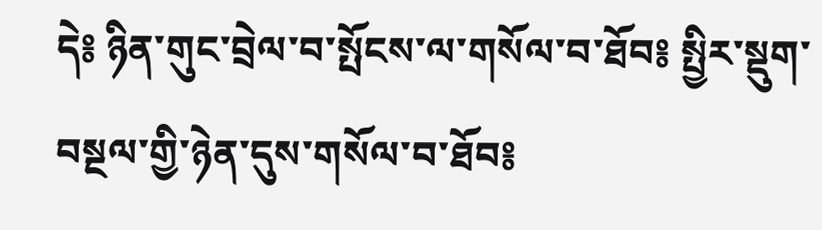དེ༔ ཉིན་གུང་བྲེལ་བ་སྤོངས་ལ་གསོལ་བ་ཐོབ༔ སྤྱིར་སྡུག་བསྔལ་གྱི་ཉེན་དུས་གསོལ་བ་ཐོབ༔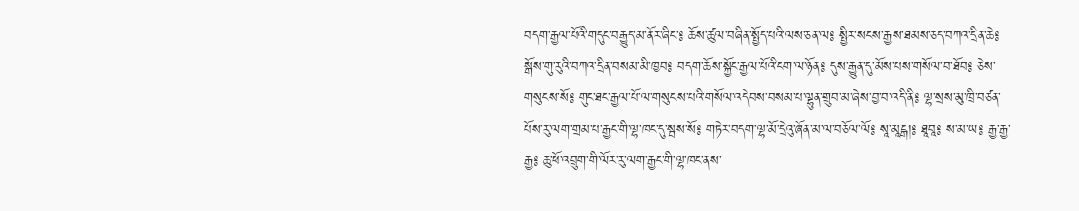བདག་རྒྱལ་པོའི་གདུང་བརྒྱུད་མ་ནོར་ཞིང་༔ ཆོས་ཚུལ་བཞིན་སྤྱོད་པའི་ལས་ཅན་ལ༔ སྤྱིར་སངས་རྒྱས་ཐམས་ཅད་བཀའ་དྲིན་ཆེ༔ སྒོས་གུ་རུའི་བཀའ་དྲིན་བསམ་མི་ཁྱབ༔ བདག་ཆོས་སྐྱོང་རྒྱལ་པོའི་ངག་ལ་ཉོན༔ དུས་རྒྱུན་དུ་མོས་པས་གསོལ་བ་ཐོབ༔ ཅེས་གསུངས་སོ༔ གུང་ཐང་རྒྱལ་པོ་ལ་གསུངས་པའི་གསོལ་འདེབས་བསམ་པ་ལྷུན་གྲུབ་མ་ཞེས་བྱ་བ་འདི་ནི༔ ལྷ་སྲས་མུ་ཁྲི་བཙན་པོས་རུ་ལག་གྲམ་པ་རྒྱང་གི་ལྷ་ཁང་དུ་སྦས་སོ༔ གཏེར་བདག་ལྷ་མོ་དྲེའུ་ཞོན་མ་ལ་བཅོལ་ལོ༔ སཱ་མཱངྒ།༔ ཐཱབཱ༔ ས་མ་ཡ༔ རྒྱ་རྒྱ་རྒྱ༔ ཆུ་ཕོ་འབྲུག་གི་ལོར་རུ་ལག་རྒྱང་གི་ལྷ་ཁང་ནས་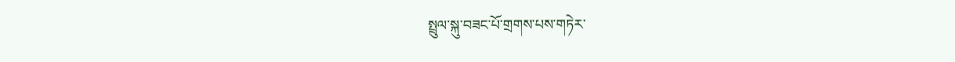སྤྲུལ་སྐུ་བཟང་པོ་གྲགས་པས་གཏེར་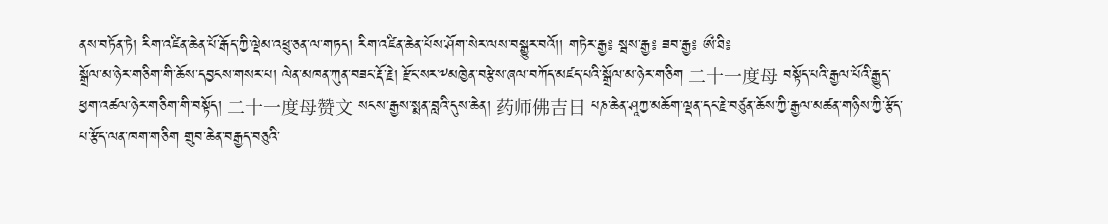ནས་བཏོན་ཏེ། རིག་འཛིན་ཆེན་པོ་རྒོད་ཀྱི་ལྡེམ་འཕྲུ་ཅན་ལ་གཏད། རིག་འཛིན་ཆེན་པོས་ཤོག་སེར་ལས་བསྒྱུར་བའོ།། གཏེར་རྒྱ༔ སྦས་རྒྱ༔ ཟབ་རྒྱ༔ ཨྀ་ཐི༔
སྒྲོལ་མ་ཉེར་གཅིག་གི་ཆོས་དབྱངས་གསར་པ། ལེན་མཁན་ཀུན་བཟང་རྡོ་རྗེ། རྫོང་སར་༸མཁྱེན་བརྩེས་ཞལ་བཀོད་མཛད་པའི་སྒྲོལ་མ་ཉེར་གཅིག 二十一度母 བསྟོད་པའི་རྒྱལ་པོའི་རྒྱུད་ཕྱག་འཚལ་ཉེར་གཅིག་གི་བསྟོད། 二十一度母赞文 སངས་རྒྱས་སྨན་བླའི་དུས་ཆེན། 药师佛吉日 པཎ་ཆེན་ཤཱཀྱ་མཆོག་ལྡན་དང་རྗེ་བཙུན་ཆོས་ཀྱི་རྒྱལ་མཚན་གཉིས་ཀྱི་རྩོད་པ་རྩོད་ལན་ཁག་གཅིག གྲུབ་ཆེན་བརྒྱད་བཅུའི་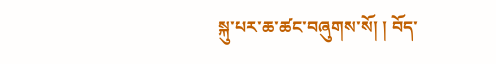སྐུ་པར་ཆ་ཚང་བཞུགས་སོ། ། བོད་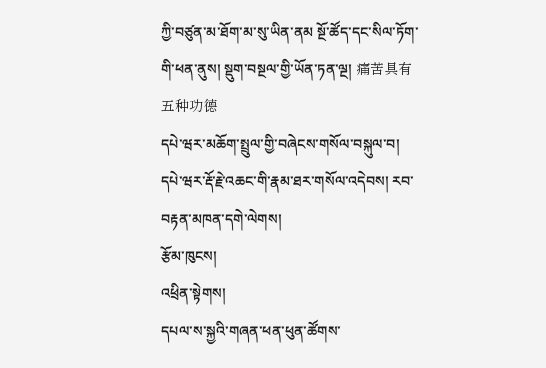ཀྱི་བཙུན་མ་ཐོག་མ་སུ་ཡིན་ནམ སྔོ་ཚོད་དང་སིལ་ཏོག་གི་ཕན་ནུས། སྡུག་བསྔལ་གྱི་ཡོན་ཏན་ལྔ། 痛苦具有五种功德
དཔེ་ཝར་མཆོག་སྤྲུལ་གྱི་བཞེངས་གསོལ་བསྐུལ་བ།
དཔེ་ཝར་རྡོ་རྗེ་འཆང་གི་རྣམ་ཐར་གསོལ་འདེབས། རབ་བརྟན་མཁན་དགེ་ལེགས།
རྩོམ་ཁུངས།
འཕྲིན་སྟེགས།
དཔལ་ས་སྐྱའི་གཞན་ཕན་ཕུན་ཚོགས་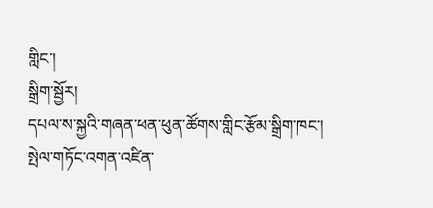གླིང་།
སྒྲིག་སྦྱོར།
དཔལ་ས་སྐྱའི་གཞན་ཕན་ཕུན་ཚོགས་གླིང་རྩོམ་སྒྲིག་ཁང་།
སྤེལ་གཏོང་འགན་འཛིན་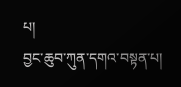པ།
བྱང་ཆུབ་ཀུན་དགའ་བསྟན་པ།